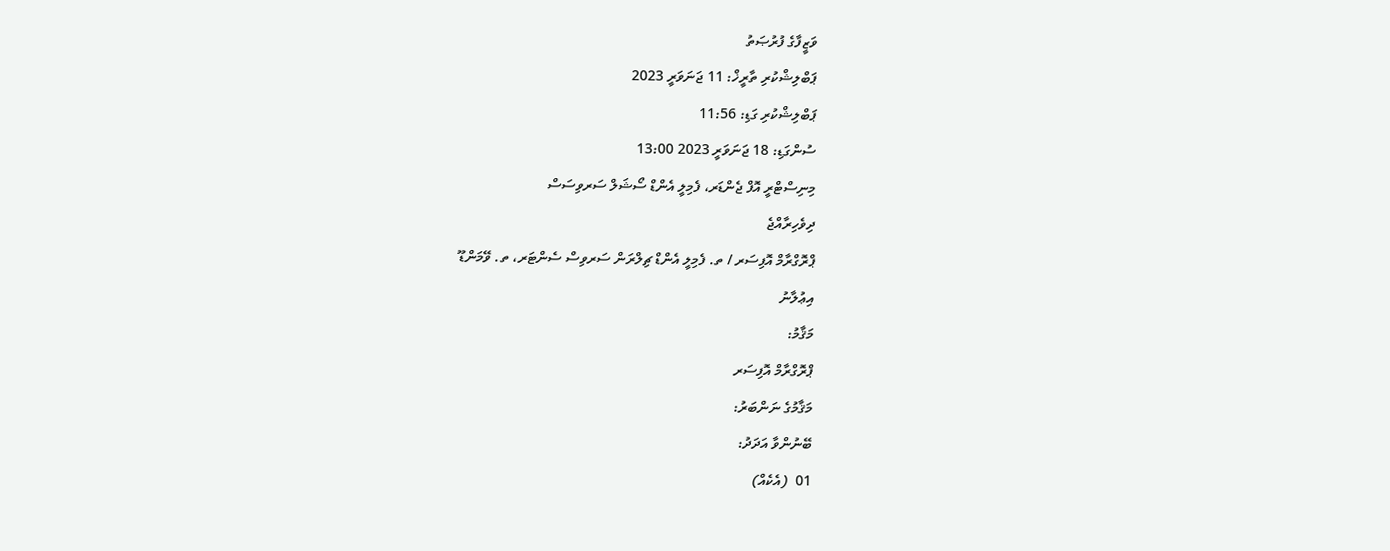ވަޒީފާގެ ފުރުޞަތު
ޕަބްލިޝްކުރި ތާރީޚް: 11 ޖަނަވަރީ 2023
ޕަބްލިޝްކުރި ގަޑި: 11:56
ސުންގަޑި: 18 ޖަނަވަރީ 2023 13:00
މިނިސްޓްރީ އޮފް ޖެންޑަރ، ފެމިލީ އެންޑް ސޯޝަލް ސަރވިސަސް
ދިވެހިރާއްޖެ
ޕްރޮގްރާމް އޮފިސަރ / ތ. ފެމިލީ އެންޑް ޗިލްރަން ސަރވިސް ސެންޓަރ، ތ. ވޭމަންޑޫ
އިޢުލާނު
މަޤާމު:
ޕްރޮގްރާމް އޮފިސަރ
މަޤާމުގެ ނަންބަރު:
ބޭނުންވާ އަދަދު:
01  (އެކެއް)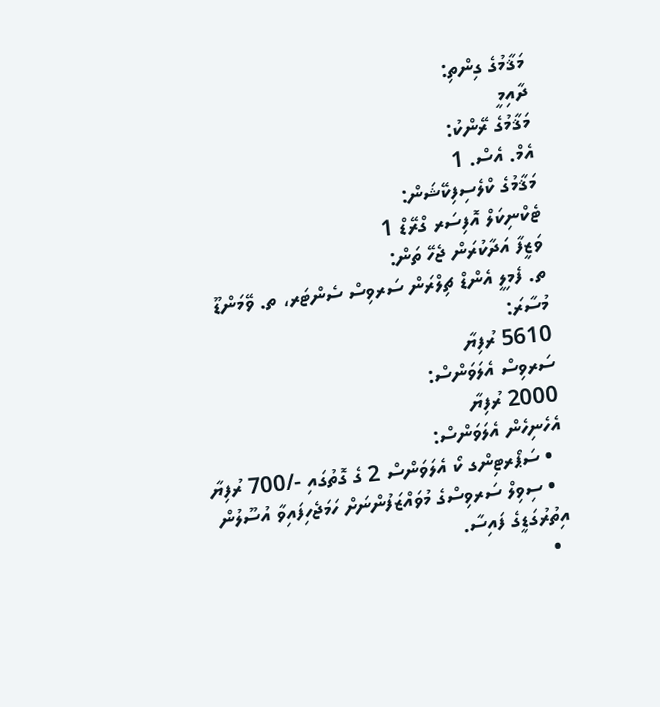މަޤާމުގެ ގިންތި:
ދާއިމީ
މަޤާމުގެ ރޭންކު:
އެމް. އެސް. 1
މަޤާމުގެ ކްލެސިފިކޭޝަން:
ޓެކްނިކަލް އޮފިސަރ ގްރޭޑް 1
ވަޒީފާ އަދާކުރަން ޖެހޭ ތަން:
ތ. ފެމިލީ އެންޑް ޗިލްރަން ސަރވިސް ސެންޓަރ، ތ. ވޭމަންޑޫ
މުސާރަ:
5610 ރުފިޔާ
ސަރވިސް އެލަވަންސް:
2000 ރުފިޔާ
އެހެނިހެން އެލަވަންސް:
  • ސަޕޯރޓިންގ ކޯ އެލަވަންސް 2 ގެ ގޮތުގައި -/700 ރުފިޔާ
  • ސިވިލް ސަރވިސްގެ މުވައްޒަފުންނަށް ހަމަޖެހިފައިވާ އުސޫލުން އިތުރުގަޑީގެ ފައިސާ.
  •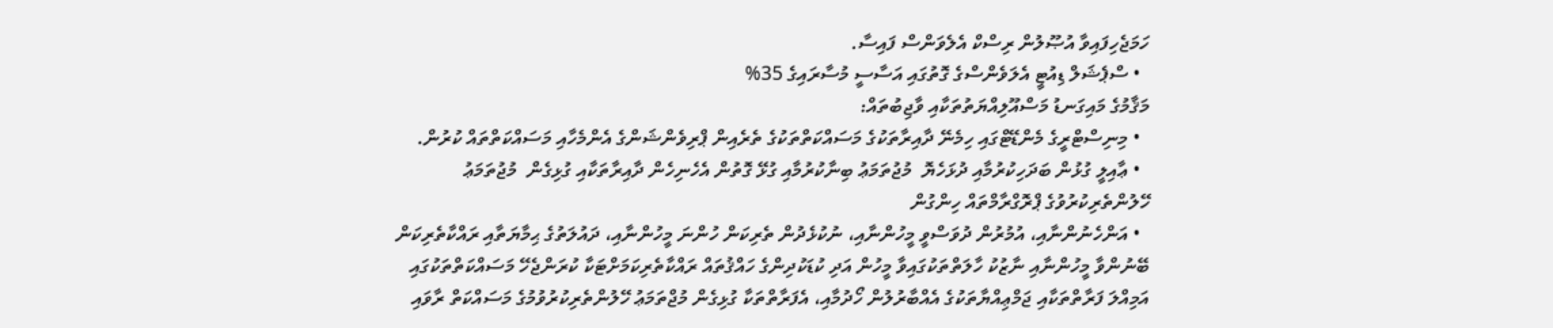ހަމަޖެހިފައިވާ އުޞޫލުން ރިސްކް އެލެވަންސް ފައިސާ.
  • ސްޕެޝަލް ޑިއުޓީ އެލަވެންސްގެ ގޮތުގައި އަސާސީ މުސާރައިގެ 35%
މަޤާމުގެ މައިގަނޑު މަސްއޫލިއްޔަތުތަކާއި ވާޖިބުތައް:
  • މިނިސްޓްރީގެ މެންޑޭޓްގައި ހިމެނޭ ދާއިރާތަކުގެ މަސައްކަތްތަކުގެ ތެރެއިން ޕްރިވެންޝަންގެ އެންމެހާއި މަސައްކަތްތައް ކުރުން.
  • ޢާއިލީ ގުޅުން ބަދަހިކުރުމާއި ދުޅަހެޔޮ  މުޖުތަމަޢު ބިނާކުރުމާއި ގުޅޭ ގޮތުން އެހެނިހެން ދާއިރާތަކާއި ގުޅިގެން  މުޖުތަމަޢު ހޭލުންތެރިކުރުވުގެ ޕްރޮގްރާމްތައް ހިންގުން
  • އަންހެނުންނާއި، އުމުރުން ދުވަސްވީ މީހުންނާއި، ނުކުޅެދުން ތެރިކަން ހުންނަ މީހުންނާއި، ދައުލަތުގެ ޙިމާޔަތާއި ރައްކާތެރިކަން ބޭނުންވާ މީހުންނާއި ނާޒުކު ހާލަތްތަކުގައިވާ މީހުން އަދި ކުޑަކުދިންގެ ހައްޤުތައް ރައްކާތެރިކަމަށްޓަކާ ކުރަންޖެހޭ މަސައްކަތްތަކުގައި އަމިއްލަ ފަރާތްތަކާއި ޖަމްޢިއްޔާތަކުގެ އެއްބާރުލުން ހޯދުމާއި، އެފަރާތްތަކާ ގުޅިގެން މުޖްތަމަޢު ހޭލުންތެރިކުރުވުމުގެ މަސައްކަތް ރާވައި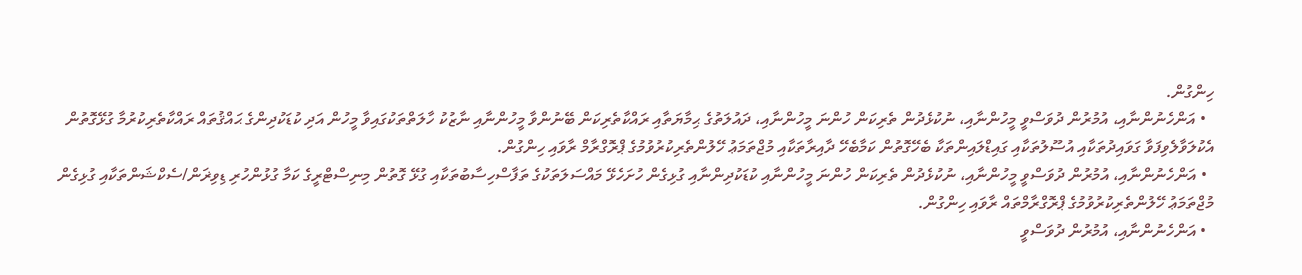ހިންގުން.
  • އަންހެނުންނާއި، އުމުރުން ދުވަސްވީ މީހުންނާއި، ނުކުޅެދުން ތެރިކަން ހުންނަ މީހުންނާއި، ދައުލަތުގެ ޙިމާޔަތާއި ރައްކާތެރިކަން ބޭނުންވާ މީހުންނާއި ނާޒުކު ހާލަތްތަކުގައިވާ މީހުން އަދި ކުޑަކުދިންގެ ޙައްޤުތައް ރައްކާތެރިކުރުމާ ގުޅޭގޮތުން އެކުލަވާލެވިފަވާ ގަވައިދުތަކާއި އުސޫލުތަކާއި ގައިޑްލައިންތަކާ ބެހޭގޮތުން ކަމާބެހޭ ދާއިރާތަކާއި މުޖްތަމަޢު ހޭލުންތެރިކުރުވުމުގެ ޕްރޮގްރާމް ރާވައި ހިންގުން.
  • އަންހެނުންނާއި، އުމުރުން ދުވަސްވީ މީހުންނާއި، ނުކުޅެދުން ތެރިކަން ހުންނަ މީހުންނާއި ކުޑަކުދިންނާއި ގުޅިގެން ހުށަހެޅޭ މައްސަލަތަކުގެ ތަފާސްހިސާބުތަކާއި ގުޅޭ ގޮތުން މިނިސްޓްރީގެ ކަމާ ގުޅުންހުރި ޑިވިޜަން/ސެކްޝަންތަކާއި ގުޅިގެން މުޖްތަމަޢު ހޭލުންތެރިކުރުވުމުގެ ޕްރޮގްރާމްތައް ރާވައި ހިންގުން.
  • އަންހެނުންނާއި، އުމުރުން ދުވަސްވީ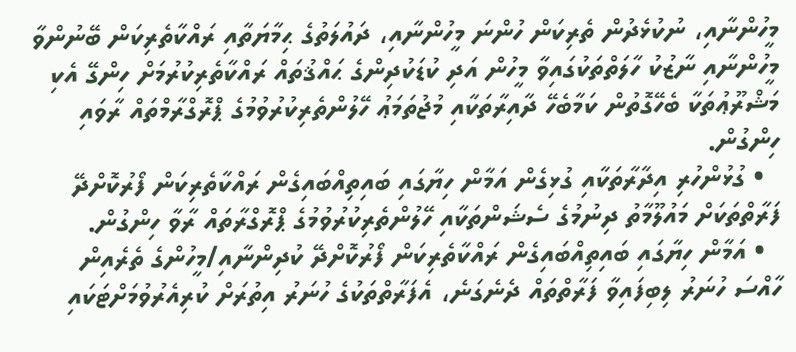މީހުންނާއި، ނުކުޅެދުން ތެރިކަން ހުންނަ މީހުންނާއި، ދައުލަތުގެ ޙިމާޔަތާއި ރައްކާތެރިކަން ބޭނުންވާ މީހުންނާއި ނާޒުކު ހާލަތްތަކުގައިވާ މީހުން އަދި ކުޑަކުދިންގެ ޙައްޤުތައް ރައްކާތެރިކުރުމަށް ހިންގޭ އެކި މަޝްރޫޢުތަކާ ބެހޭގޮތުން ކަމާބެހޭ ދާއިރާތަކާއި މުޖުތަމަޢު ހޭލުންތެރިކުރުވުމުގެ ޕްރޮގްރާމްތައް ރާވައި ހިންގުން.
  • ގުޅުންހުރި އިދާރާތަކާއި ގުޅިގެން އަމާން ހިޔާގައި ބައިތިއްބައިގެން ރައްކާތެރިކަން ފޯރުކޮށްދޭ ފަރާތްތަކަށް މައުލޫމާތު ދިނުމުގެ ސެޝަންތަކާއި ހޭލުންތެރިކުރުވުމުގެ ޕްރޮގްރާތައް ރާވާ ހިންގުން.
  • އަމާން ހިޔާގައި ބައިތިއްބައިގެން ރައްކާތެރިކަން ފޯރުކޮށްދޭ ކުދިންނާއި/މީހުންގެ ތެރެއިން ހާއްސަ ހުނަރު ލިބިފައިވާ ފަރާތްތައް ދެނެގަނެ، އެފަރާތްތަކުގެ ހުނަރު އިތުރަށް ކުރިއެރުވުމަށްޓަކައި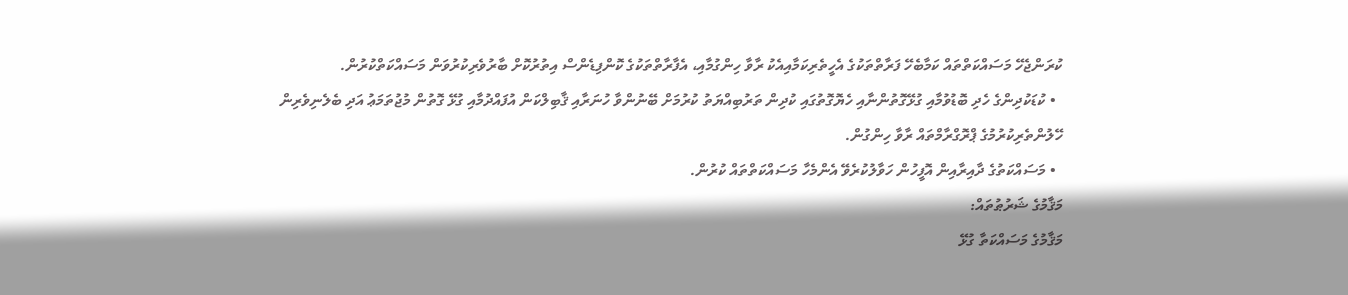ކުރަންޖެހޭ މަސައްކަތްތައް ކަމާބެހޭ ފަރާތްތަކުގެ އެހީތެރިކަމާއިއެކު ރާވާ ހިންގުމާއި، އެފާރާތްތަކުގެ ކޮންފިޑެންސް އިތުރުކޮށް ބާރުވެރިކުރުވަން މަސައްކަތްކުރުން.
  • ކުޑަކުދިންގެ ހެދި ބޮޑުވުމާއި ގުޅޭގޮތުންނާއި ހެޔޮގޮތުގައި ކުދިން ތަރުބިއްޔަތު ކުރުމަށް ބޭނުންވާ ހުނަރާއި ޤާބިލްކަން އުފައްދުމާއި ގުޅޭ ގޮތުން މުޖުތަމަޢު އަދި ބެލެނިވެރިން ހޭލުންތެރިކުރުމުގެ ޕްރޮގްރާމްތައް ރާވާ ހިންގުން.
  • މަސައްކަތުގެ ދާއިރާއިން އޮފީހުން ހަވާލުކުރެވޭ އެންމެހާ މަސައްކަތްތައް ކުރުން.
މަޤާމުގެ ޝަރުޠުތައް:
މަޤާމުގެ މަސައްކަތާ ގުޅޭ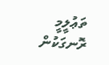ތަޢުލީމީ ރޮނގަކުން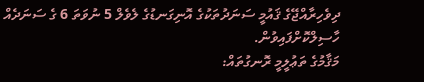ދިވެހިރާއްޖޭގެ ޤައުމީ ސަނަދުތަކުގެ އޮނިގަނޑުގެ ލެވެލް 5 ނުވަތަ 6 ގެ ސަނަދެއް ހާސިލްކޮށްފައިވުން.
މަޤާމުގެ ތަޢުލީމީ ރޮނގުތައް: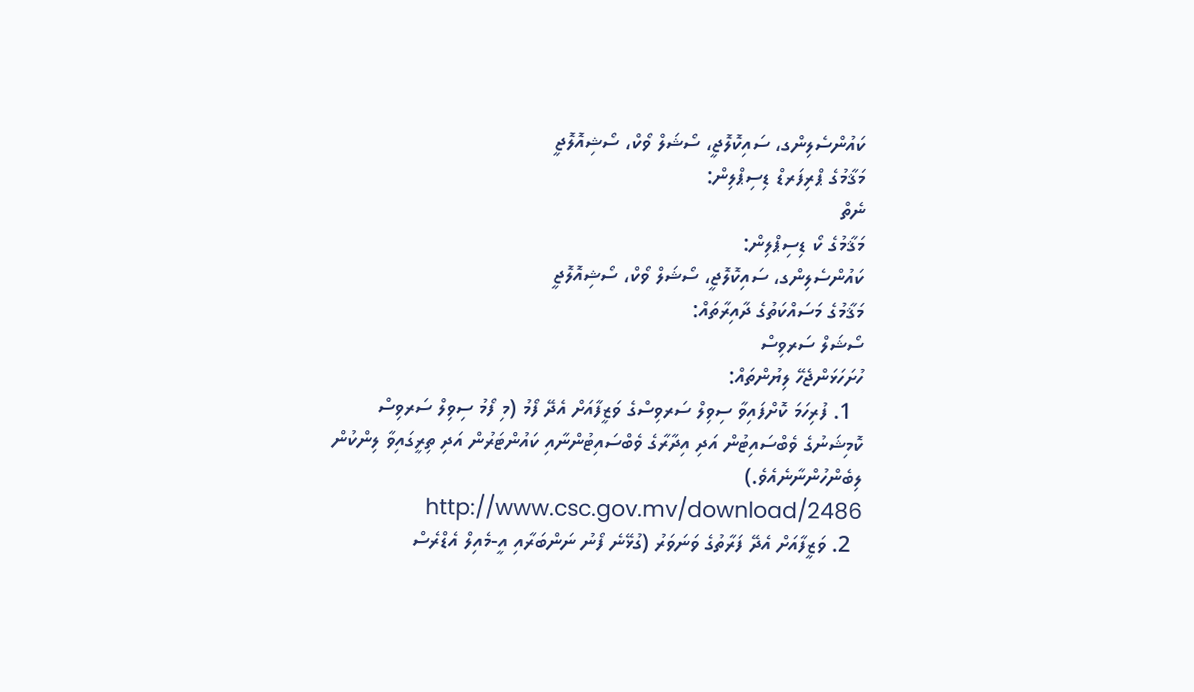ކައުންސެލިންގ، ސައިކޮލޮޖީ، ސޯޝަލް ވޯކް، ސޯޝިއޮލޮޖީ
މަޤާމުގެ ޕްރިފަރޑް ޑިސިޕްލިން:
ނެތް
މަޤާމުގެ ކޯ ޑިސިޕްލިން:
ކައުންސެލިންގ، ސައިކޮލޮޖީ، ސޯޝަލް ވޯކް، ސޯޝިއޮލޮޖީ
މަޤާމުގެ މަސައްކަތުގެ ދާއިރާތައް:
ސޯޝަލް ސަރވިސް
ހުށަހަޅަންޖެހޭ ލިޔުންތައް:
  1. ފުރިހަމަ ކޮށްފައިވާ ސިވިލް ސަރވިސްގެ ވަޒީފާއަށް އެދޭ ފޯމު (މި ފޯމު ސިވިލް ސަރވިސް ކޮމިޝަނުގެ ވެބްސައިޓުން އަދި އިދާރާގެ ވެބްސައިޓުންނާއި ކައުންޓަރުން އަދި ތިރީގައިވާ ލިންކުން ލިބެންހުންނާނެއެވެ.) http://www.csc.gov.mv/download/2486
  2. ވަޒީފާއަށް އެދޭ ފަރާތުގެ ވަނަވަރު (ގުޅޭނެ ފޯނު ނަންބަރާއި އީ-މެއިލް އެޑްރެސް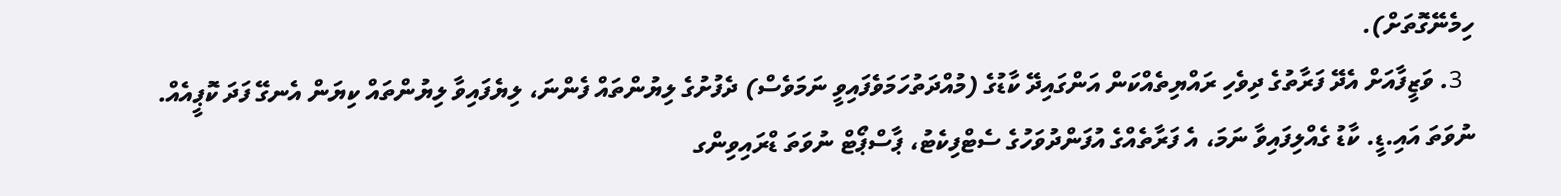ހިމެނޭގޮތަށް).
  3. ވަޒީފާއަށް އެދޭ ފަރާތުގެ ދިވެހި ރައްޔިތެއްކަން އަންގައިދޭ ކާޑުގެ (މުއްދަތުހަމަވެފައިވީ ނަމަވެސް) ދެފުށުގެ ލިޔުންތައް ފެންނަ، ލިޔެފައިވާ ލިޔުންތައް ކިޔަން އެނގޭ ފަދަ ކޮޕީއެއް. ނުވަތަ އައި.ޑީ. ކާޑު ގެއްލިފައިވާ ނަމަ، އެ ފަރާތެއްގެ އުފަންދުވަހުގެ ސެޓްފިކެޓު، ޕާސްޕޯޓް ނުވަތަ ޑްރައިވިންގ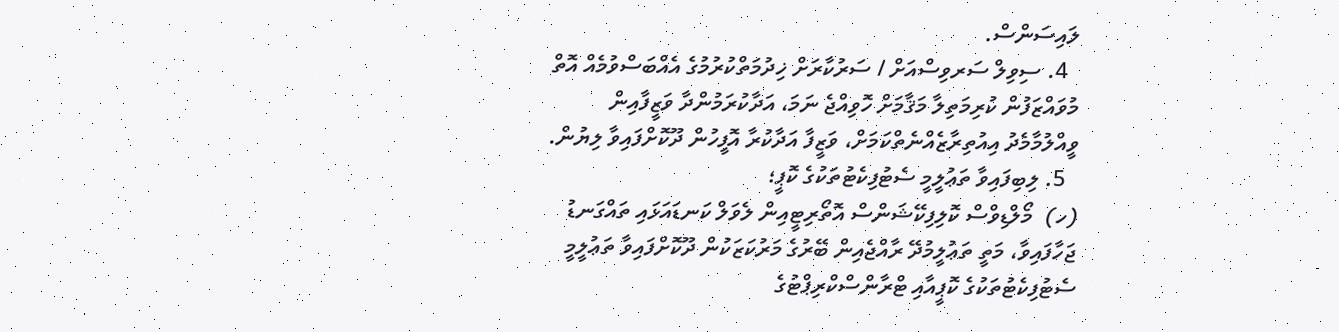ލައިސަންސް.
  4. ސިވިލް ސަރވިސްއަށް / ސަރުކާރަށް ޚިދުމަތްކުރުމުގެ އެއްބަސްވުމެއް އޮތް މުވައްޒަފުން ކުރިމަތިލާ މަޤާމަށް ހޮވިއްޖެ ނަމަ، އަދާކުރަމުންދާ ވަޒީފާއިން ވީއްލުމާމެދު އިއުތިރާޒެއްނެތްކަމަށް، ވަޒީފާ އަދާކުރާ އޮފީހުން ދޫކޮށްފައިވާ ލިޔުން.
  5. ލިބިފައިވާ ތަޢުލީމީ ސެޓުފިކެޓުތަކުގެ ކޮޕީ؛
(ހ)  މޯލްޑިވްސް ކޮލިފިކޭޝަންސް އޮތޯރިޓީއިން ލެވަލް ކަނޑައަޅައި ތައްގަނޑު ޖަހާފައިވާ، މަތީ ތަޢުލީމުދޭ ރާއްޖެއިން ބޭރުގެ މަރުކަޒަކުން ދޫކޮށްފައިވާ ތަޢުލީމީ ސެޓުފިކެޓުތަކުގެ ކޮޕީއާއި ޓްރާންސްކްރިޕްޓުގެ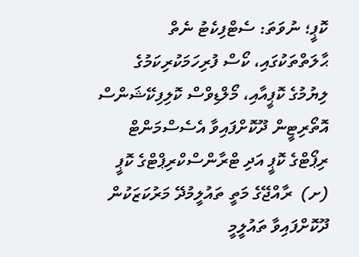ކޮޕީ؛ ނުވަތަ: ސެޓްފިކެޓު ނެތް ޙާލަތްތަކުގައި، ކޯސް ފުރިހަމަކުރިކަމުގެ ލިޔުމުގެ ކޮޕީއާއި، މޯލްޑިވްސް ކޮލިފިކޭޝަންސް އޮތޯރިޓީން ދޫކޮށްފައިވާ އެސެސްމަންޓް ރިޕޯޓްގެ ކޮޕީ އަދި ޓްރާންސްކްރިޕްޓްގެ ކޮޕީ
(ށ)  ރާއްޖޭގެ މަތީ ތައުލީމުދޭ މަރުކަޒަކުން ދޫކޮށްފައިވާ ތައުލީމީ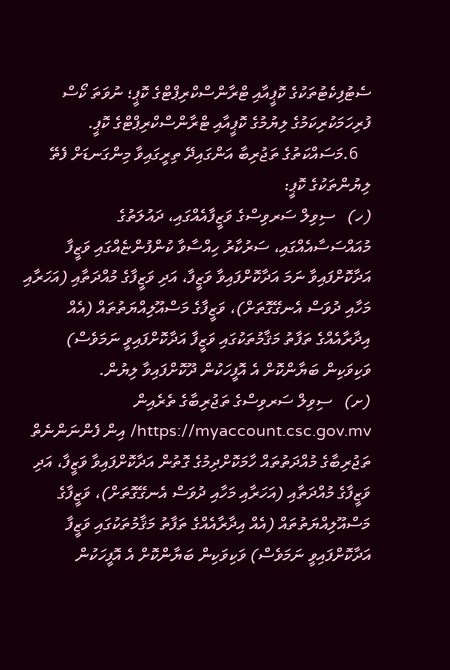ސެޓުފިކެޓުތަކުގެ ކޮޕީއާއި ޓްރާންސްކްރިޕްޓްގެ ކޮޕީ؛ ނުވަތަ ކޯސް ފުރިހަމަކުރިކަމުގެ ލިޔުމުގެ ކޮޕީއާއި ޓްރާންސްކްރިޕްޓްގެ ކޮޕީ.
   6.މަސައްކަތުގެ ތަޖުރިބާ އަންގައިދޭ ތިރީގައިވާ މިންގަނޑަށް ފެތޭ ލިޔުންތަކުގެ ކޮޕީ:
(ހ)   ސިވިލް ސަރވިސްގެ ވަޒީފާއެއްގައި، ދައުލަތުގެ މުއައްސަސާއެއްގައި، ސަރުކާރު ހިއްސާވާ ކުންފުންޏެއްގައި ވަޒީފާ އަދާކޮށްފައިވާ ނަމަ އަދާކޮށްފައިވާ ވަޒީފާ، އަދި ވަޒީފާގެ މުއްދަތާއި (އަހަރާއި މަހާއި ދުވަސް އެނގޭގޮތަށް)، ވަޒީފާގެ މަސްއޫލިއްޔަތުތައް (އެއް އިދާރާއެއްގެ ތަފާތު މަޤާމުތަކުގައި ވަޒީފާ އަދާކޮށްފައިވީ ނަމަވެސް) ވަކިވަކިން ބަޔާންކޮށް އެ އޮފީހަކުން ދޫކޮށްފައިވާ ލިޔުން.
(ށ)   ސިވިލް ސަރވިސްގެ ތަޖުރިބާގެ ތެރެއިން https://myaccount.csc.gov.mv/ އިން ފެންނަންނެތް ތަޖުރިބާގެ މުއްދަތުތައް ހާމަކޮށްދިމުގެ ގޮތުން އަދާކޮށްފައިވާ ވަޒީފާ، އަދި ވަޒީފާގެ މުއްދަތާއި (އަހަރާއި މަހާއި ދުވަސް އެނގޭގޮތަށް)، ވަޒީފާގެ މަސްއޫލިއްޔަތުތައް (އެއް އިދާރާއެއްގެ ތަފާތު މަޤާމުތަކުގައި ވަޒީފާ އަދާކޮށްފައިވީ ނަމަވެސް) ވަކިވަކިން ބަޔާންކޮށް އެ އޮފީހަކުން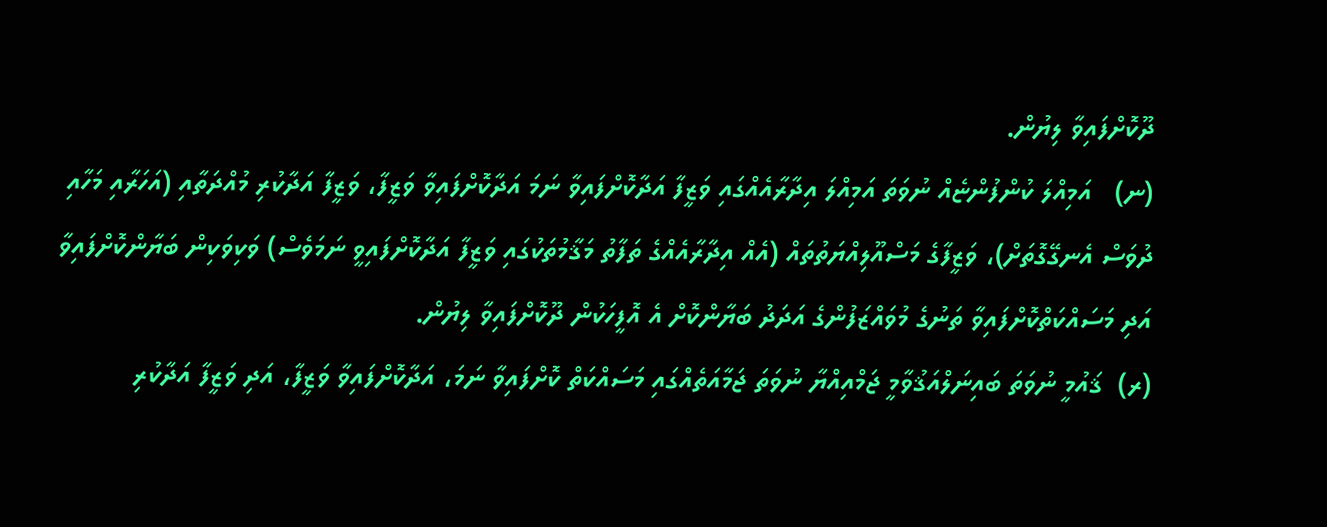ދޫކޮށްފައިވާ ލިޔުން.
(ނ)   އަމިއްލަ ކުންފުންޏެއް ނުވަތަ އަމިއްލަ އިދާރާއެއްގައި ވަޒީފާ އަދާކޮށްފައިވާ ނަމަ އަދާކޮށްފައިވާ ވަޒީފާ، ވަޒީފާ އަދާކުރި މުއްދަތާއި (އަހަރާއި މަހާއި ދުވަސް އެނގޭގޮތަށް)، ވަޒީފާގެ މަސްއޫލިއްޔަތުތައް (އެއް އިދާރާއެއްގެ ތަފާތު މަޤާމުތަކުގައި ވަޒީފާ އަދާކޮށްފައިވީ ނަމަވެސް) ވަކިވަކިން ބަޔާންކޮށްފައިވާ އަދި މަސައްކަތްކޮށްފައިވާ ތަނުގެ މުވައްޒަފުންގެ އަދަދު ބަޔާންކޮށް އެ އޮފީހަކުން ދޫކޮށްފައިވާ ލިޔުން.
(ރ)  ޤައުމީ ނުވަތަ ބައިނަލްއަޤުވާމީ ޖަމްއިއްޔާ ނުވަތަ ޖަމާއަތެއްގައި މަސައްކަތް ކޮށްފައިވާ ނަމަ، އަދާކޮށްފައިވާ ވަޒީފާ، އަދި ވަޒީފާ އަދާކުރި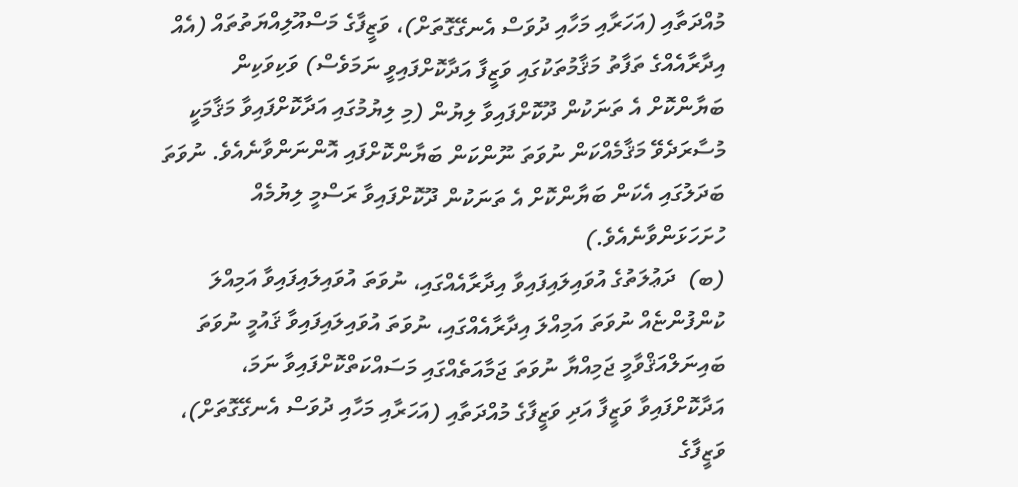މުއްދަތާއި (އަހަރާއި މަހާއި ދުވަސް އެނގޭގޮތަށް)، ވަޒީފާގެ މަސްއޫލިއްޔަތުތައް (އެއް އިދާރާއެއްގެ ތަފާތު މަޤާމުތަކުގައި ވަޒީފާ އަދާކޮށްފައިވީ ނަމަވެސް) ވަކިވަކިން ބަޔާންކޮށް އެ ތަނަކުން ދޫކޮށްފައިވާ ލިޔުން (މި ލިޔުމުގައި އަދާކޮށްފައިވާ މަޤާމަކީ މުސާރަދެވޭ މަޤާމެއްކަން ނުވަތަ ނޫންކަން ބަޔާންކޮށްފައި އޮންނަންވާނެއެވެ. ނުވަތަ ބަދަލުގައި އެކަން ބަޔާންކޮށް އެ ތަނަކުން ދޫކޮށްފައިވާ ރަސްމީ ލިޔުމެއް ހުށަހަޅަންވާނެއެވެ.)
(ބ)  ދަޢުލަތުގެ އުވައިލައިފައިވާ އިދާރާއެއްގައި، ނުވަތަ އުވައިލައިފައިވާ އަމިއްލަ ކުންފުންޏެއް ނުވަތަ އަމިއްލަ އިދާރާއެއްގައި، ނުވަތަ އުވައިލައިފައިވާ ޤައުމީ ނުވަތަ ބައިނަލްއަޤްވާމީ ޖަމިއްޔާ ނުވަތަ ޖަމާއަތެއްގައި މަސައްކަތްކޮށްފައިވާ ނަމަ، އަދާކޮށްފައިވާ ވަޒީފާ އަދި ވަޒީފާގެ މުއްދަތާއި (އަހަރާއި މަހާއި ދުވަސް އެނގޭގޮތަށް)، ވަޒީފާގެ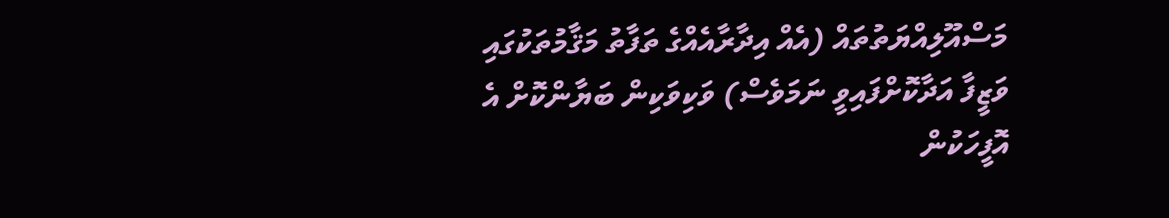މަސްއޫލިއްޔަތުތައް (އެއް އިދާރާއެއްގެ ތަފާތު މަޤާމުތަކުގައި ވަޒީފާ އަދާކޮށްފައިވީ ނަމަވެސް) ވަކިވަކިން ބަޔާންކޮށް އެ އޮފީހަކުން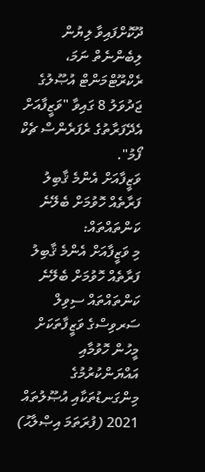ދޫކޮށްފައިވާ ލިޔުން ލިބެންނެތް ނަމަ، ރެކްރޫޓްމަންޓް އުޞޫލުގެ ޖަދުވަލު 8 ގައިވާ "ވަޒީފާއަށް އެދޭފަރާތުގެ ރެފަރެންސް ޗެކް ފޯމު".
ވަޒީފާއަށް އެންމެ ޤާބިލު ފަރާތެއް ހޮވުމަށް ބެލޭނެ ކަންތައްތައް:
މި ވަޒީފާއަށް އެންމެ ޤާބިލު ފަރާތެއް ހޮވުމަށް ބެލޭނެ ކަންތައްތައް ސިވިލް ސަރވިސްގެ ވަޒީފާތަކަށް މީހުން ހޮވުމާއި އައްޔަންކުރުމުގެ މިންގަނޑުތަކާއި އުޞޫލުތައް 2021 (ފުރަތަމަ އިޞްލާޙު)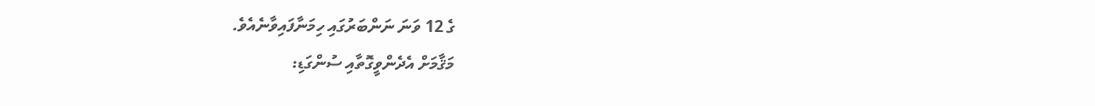ގެ 12 ވަނަ ނަންބަރުގައި ހިމަނާފައިވާނެއެވެ.
މަޤާމަށް އެދެންވީގޮތާއި ސުންގަޑި: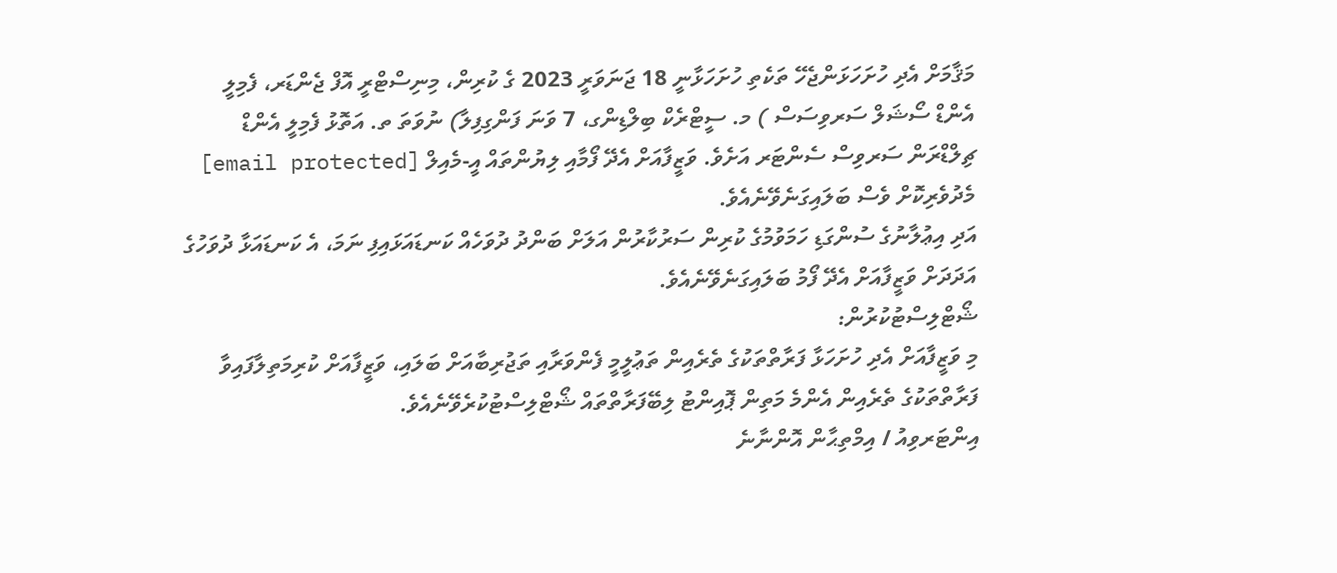މަޤާމަށް އެދި ހުށަހަޅަންޖެހޭ ތަކެތި ހުށަހަޅާނީ 18 ޖަނަވަރީ 2023 ގެ ކުރިން، މިނިސްޓްރީ އޮފް ޖެންޑަރ، ފެމިލީ އެންޑް ސޯޝަލް ސަރވިސަސް ) މ. ސީޓްރެކް ބިލްޑިންގ، 7 ވަނަ ފަންގިފިލާ) ނުވަތަ ތ. އަތޮޅު ފެމިލީ އެންޑް ޗިލްޑްރަން ސަރވިސް ސެންޓަރ އަށެވެ. ވަޒީފާއަށް އެދޭ ފޯމާއި ލިޔުންތައް އީ-މެއިލް [email protected]  މެދުވެރިކޮށް ވެސް ބަލައިގަނެވޭނެއެވެ.
އަދި އިޢުލާނުގެ ސުންގަޑި ހަމަވުމުގެ ކުރިން ސަރުކާރުން އަލަށް ބަންދު ދުވަހެއް ކަނޑައަޅައިފި ނަމަ، އެ ކަނޑައަޅާ ދުވަހުގެ އަދަދަށް ވަޒީފާއަށް އެދޭ ފޯމު ބަލައިގަނެވޭނެއެވެ.
ޝޯޓްލިސްޓުކުރުން:
މި ވަޒީފާއަށް އެދި ހުށަހަޅާ ފަރާތްތަކުގެ ތެރެއިން ތަޢުލީމީ ފެންވަރާއި ތަޖުރިބާއަށް ބަލައި، ވަޒީފާއަށް ކުރިމަތިލާފައިވާ ފަރާތްތަކުގެ ތެރެއިން އެންމެ މަތިން ޕޮއިންޓު ލިބޭފަރާތްތައް ޝޯޓްލިސްޓުކުރެވޭނެއެވެ.
އިންޓަރވިއު / އިމްތިޙާން އޮންނާނެ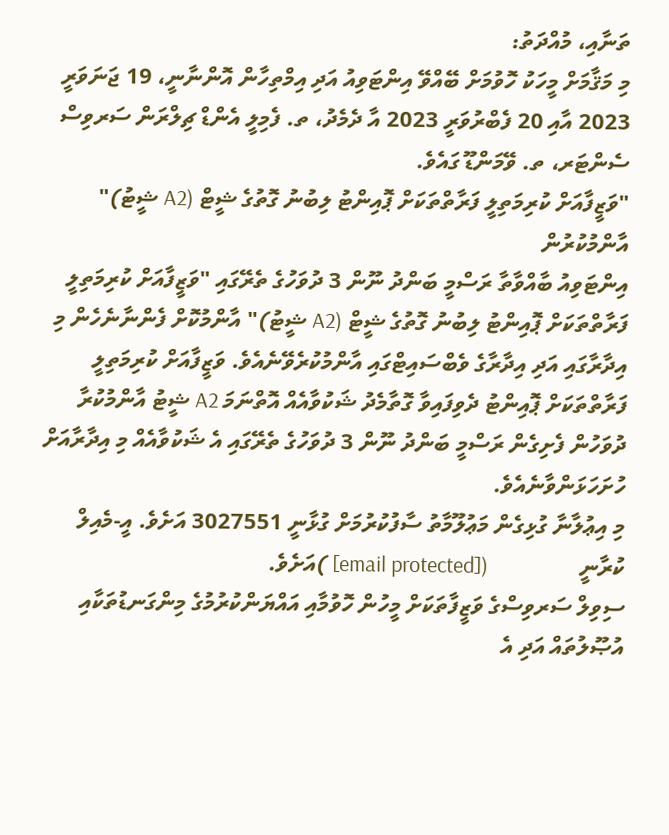ތަނާއި، މުއްދަތު:
މި މަޤާމަށް މީހަކު ހޮވުމަށް ބޭއްވޭ އިންޓަވިއު އަދި އިމްތިހާން އޮންނާނީ، 19 ޖަނަވަރީ 2023 އާއި 20 ފެބްރުވަރީ 2023 އާ ދެމެދު، ތ. ފެމިލީ އެންޑް ޗިލްރަން ސަރވިސް ސެންޓަރ، ތ. ވޭމަންޑޫ ގައެވެ.
"ވަޒީފާއަށް ކުރިމަތިލީ ފަރާތްތަކަށް ޕޮއިންޓު ލިބުނު ގޮތުގެ ޝީޓް (A2 ޝީޓު)" އާންމުކުރުން
އިންޓަވިއު ބާއްވާތާ ރަސްމީ ބަންދު ނޫން 3 ދުވަހުގެ ތެރޭގައި "ވަޒީފާއަށް ކުރިމަތިލީ ފަރާތްތަކަށް ޕޮއިންޓު ލިބުނު ގޮތުގެ ޝީޓް (A2 ޝީޓު)" އާންމުކޮށް ފެންނާނެހެން މި އިދާރާގައި އަދި އިދާރާގެ ވެބްސައިޓްގައި އާންމުކުރެވޭނެއެވެ. ވަޒީފާއަށް ކުރިމަތިލީ ފަރާތްތަކަށް ޕޮއިންޓު ދެވިފައިވާ ގޮތާމެދު ޝަކުވާއެއް އޮތްނަމަ A2 ޝީޓު އާންމުކުރާ ދުވަހުން ފެށިގެން ރަސްމީ ބަންދު ނޫން 3 ދުވަހުގެ ތެރޭގައި އެ ޝަކުވާއެއް މި އިދާރާއަށް ހުށަހަޅަންވާނެއެވެ.
މި އިޢުލާނާ ގުޅިގެން މަޢުލޫމާތު ސާފުކުރުމަށް ގުޅާނީ 3027551 އަށެވެ. އީ-މެއިލް ކުރާނީ                ([email protected] )އަށެވެ.
ސިވިލް ސަރވިސްގެ ވަޒީފާތަކަށް މީހުން ހޮވުމާއި އައްޔަންކުރުމުގެ މިންގަނޑުތަކާއި އުޞޫލުތައް އަދި އެ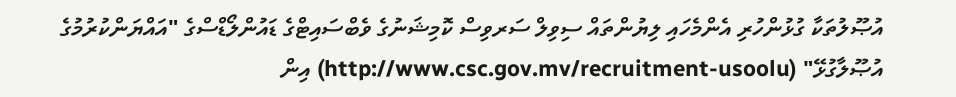އުޞޫލުތަކާ ގުޅުންހުރި އެންމެހައި ލިޔުންތައް ސިވިލް ސަރވިސް ކޮމިޝަނުގެ ވެބްސައިޓްގެ ޑައުންލޯޑްސްގެ "އައްޔަންކުރުމުގެ އުޞޫލާގުޅޭ" (http://www.csc.gov.mv/recruitment-usoolu) އިން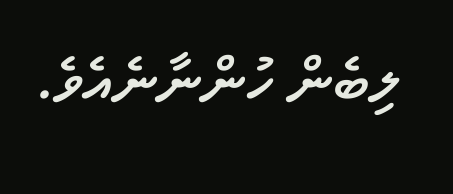ލިބެން ހުންނާނެއެވެ.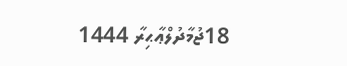18ޖުމާދުލްޢާޙިރާ 1444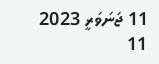11 ޖަނަވަރީ 2023
11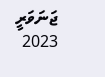ޖަނަވަރީ 2023